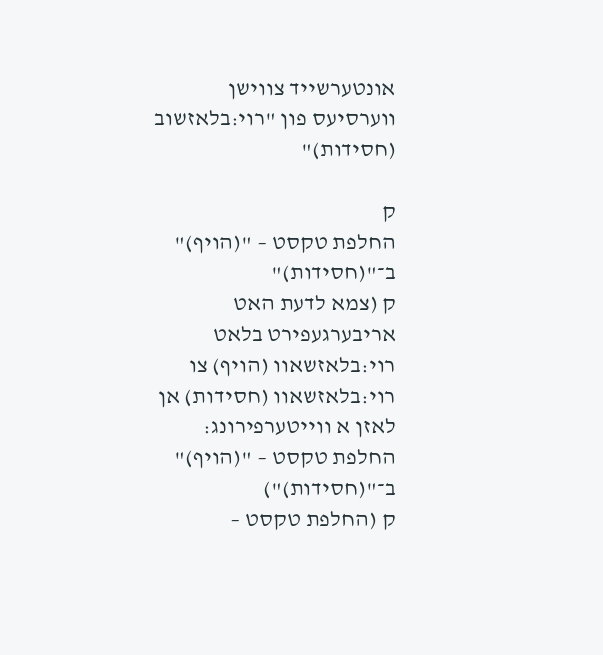אונטערשייד צווישן ווערסיעס פון "רוי:בלאזשוב (חסידות)"

ק
החלפת טקסט – "(הויף)" ב־"(חסידות)"
ק (צמא לדעת האט אריבערגעפירט בלאט רוי:בלאזשאוו (הויף) צו רוי:בלאזשאוו (חסידות) אן לאזן א ווייטערפירונג: החלפת טקסט – "(הויף)" ב־"(חסידות)")
ק (החלפת טקסט –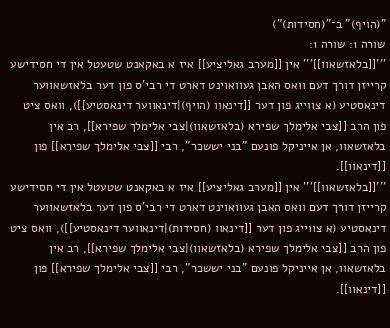"(הויף)" ב־"(חסידות)")
שורה 1: שורה 1:
'''[[בלאזשאוו]]''' אין [[מערב גאליציע]] איז א באקאנט שטעטל אין די חסידישע קרייזן דורך דעם וואס האבן געוואוינט דארט די רבי'ס פון דער בלאזשאווער דינאסטיע (א צווייג פון דער [[דינאוו (הויף)|דינאווער דינאסטיע]]), וואס ציט פון הרב [[צבי אלימלך שפירא (בלאזשאוו)|צבי אלימלך שפירא]], רב אין בלאזשאוו, אן אייניקל פונעם "בני יששכר", רבי [[צבי אלימלך שפירא]] פון [[דינאוו]].
'''[[בלאזשאוו]]''' אין [[מערב גאליציע]] איז א באקאנט שטעטל אין די חסידישע קרייזן דורך דעם וואס האבן געוואוינט דארט די רבי'ס פון דער בלאזשאווער דינאסטיע (א צווייג פון דער [[דינאוו (חסידות)|דינאווער דינאסטיע]]), וואס ציט פון הרב [[צבי אלימלך שפירא (בלאזשאוו)|צבי אלימלך שפירא]], רב אין בלאזשאוו, אן אייניקל פונעם "בני יששכר", רבי [[צבי אלימלך שפירא]] פון [[דינאוו]].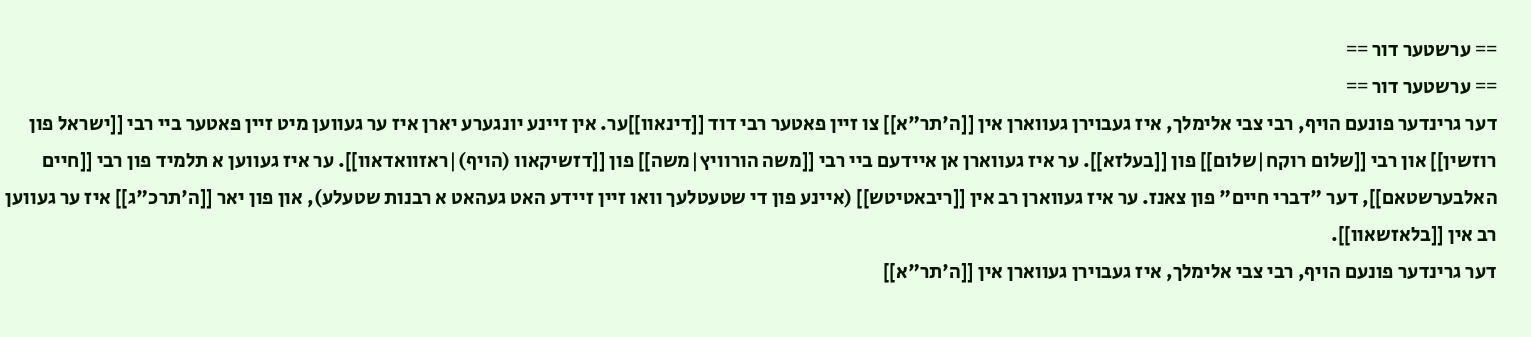== ערשטער דור ==
== ערשטער דור ==
דער גרינדער פונעם הויף, רבי צבי אלימלך, איז געבוירן געווארן אין [[ה'תר"א]] צו זיין פאטער רבי דוד [[דינאוו]]ער. אין זיינע יונגערע יארן איז ער געווען מיט זיין פאטער ביי רבי [[ישראל פון רוזשין]] און רבי [[שלום רוקח|שלום]] פון [[בעלזא]]. ער איז געווארן אן איידעם ביי רבי [[משה הורוויץ|משה]] פון [[דזשיקאוו (הויף)|ראזוואדאוו]]. ער איז געווען א תלמיד פון רבי [[חיים האלבערשטאם]], דער "דברי חיים" פון צאנז. ער איז געווארן רב אין [[ריבאטיטש]] (איינע פון די שטעטלעך וואו זיין זיידע האט געהאט א רבנות שטעלע), און פון יאר [[ה'תרכ"ג]] איז ער געווען רב אין [[בלאזשאוו]].
דער גרינדער פונעם הויף, רבי צבי אלימלך, איז געבוירן געווארן אין [[ה'תר"א]]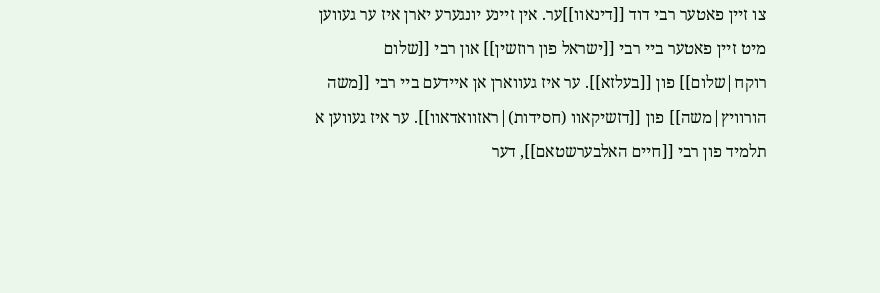צו זיין פאטער רבי דוד [[דינאוו]]ער. אין זיינע יונגערע יארן איז ער געווען מיט זיין פאטער ביי רבי [[ישראל פון רוזשין]] און רבי [[שלום רוקח|שלום]] פון [[בעלזא]]. ער איז געווארן אן איידעם ביי רבי [[משה הורוויץ|משה]] פון [[דזשיקאוו (חסידות)|ראזוואדאוו]]. ער איז געווען א תלמיד פון רבי [[חיים האלבערשטאם]], דער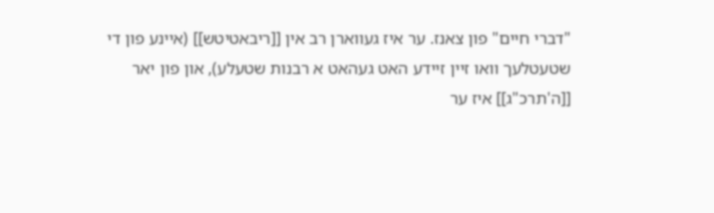"דברי חיים" פון צאנז. ער איז געווארן רב אין [[ריבאטיטש]] (איינע פון די שטעטלעך וואו זיין זיידע האט געהאט א רבנות שטעלע), און פון יאר [[ה'תרכ"ג]] איז ער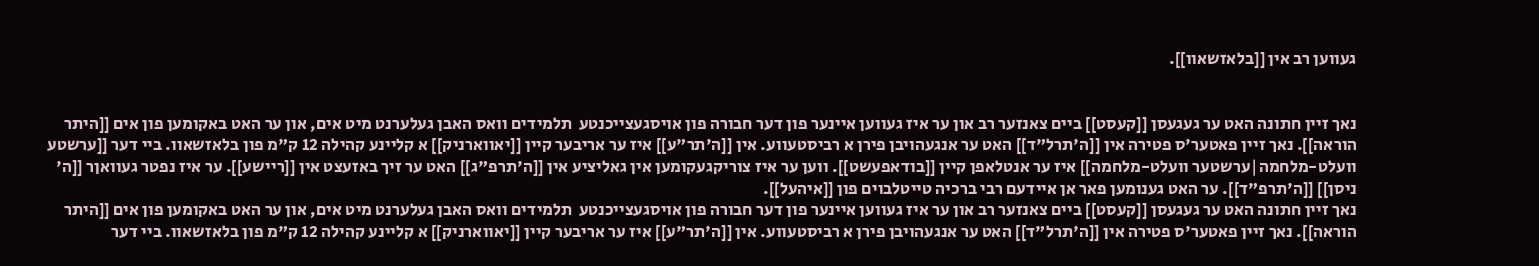געווען רב אין [[בלאזשאוו]].


נאך זיין חתונה האט ער געגעסן [[קעסט]] ביים צאנזער רב און ער איז געווען איינער פון דער חבורה פון אויסגעצייכנטע  תלמידים וואס האבן געלערנט מיט אים, און ער האט באקומען פון אים [[היתר הוראה]]. נאך זיין פאטער'ס פטירה אין [[ה'תרל"ד]] האט ער אנגעהויבן פירן א רביסטעווע. אין [[ה'תר"ע]] איז ער אריבער קיין [[יאווארניק]] א קליינע קהילה 12 ק"מ פון בלאזשאוו. ביי דער [[ערשטע וועלט-מלחמה|ערשטער וועלט-מלחמה]] איז ער אנטלאפן קיין [[בודאפעשט]]. ווען ער איז צוריקגעקומען אין גאליציע אין [[ה'תרפ"ג]] האט ער זיך באזעצט אין [[ריישע]]. ער איז נפטר געוואןר [[ה' ניסן]] [[ה'תרפ"ד]]. ער האט גענומען פאר אן איידעם רבי ברכיה טייטלבוים פון [[איהעל]].
נאך זיין חתונה האט ער געגעסן [[קעסט]] ביים צאנזער רב און ער איז געווען איינער פון דער חבורה פון אויסגעצייכנטע  תלמידים וואס האבן געלערנט מיט אים, און ער האט באקומען פון אים [[היתר הוראה]]. נאך זיין פאטער'ס פטירה אין [[ה'תרל"ד]] האט ער אנגעהויבן פירן א רביסטעווע. אין [[ה'תר"ע]] איז ער אריבער קיין [[יאווארניק]] א קליינע קהילה 12 ק"מ פון בלאזשאוו. ביי דער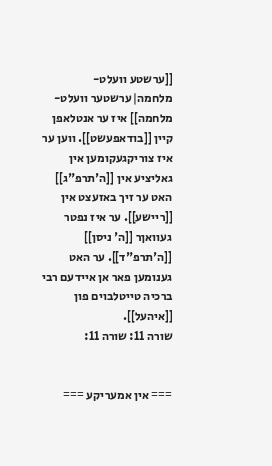[[ערשטע וועלט-מלחמה|ערשטער וועלט-מלחמה]] איז ער אנטלאפן קיין [[בודאפעשט]]. ווען ער איז צוריקגעקומען אין גאליציע אין [[ה'תרפ"ג]] האט ער זיך באזעצט אין [[ריישע]]. ער איז נפטר געוואןר [[ה' ניסן]] [[ה'תרפ"ד]]. ער האט גענומען פאר אן איידעם רבי ברכיה טייטלבוים פון [[איהעל]].
שורה 11: שורה 11:


=== אין אמעריקע ===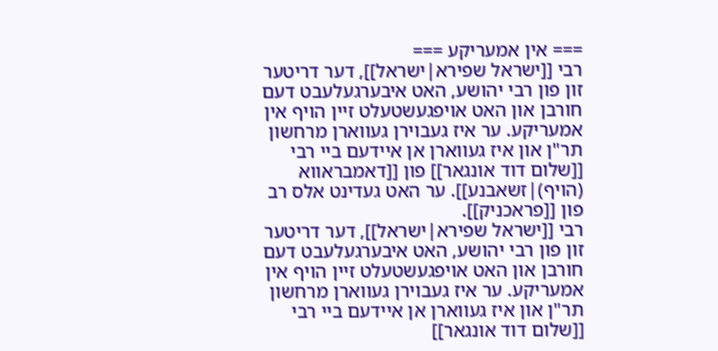=== אין אמעריקע ===
רבי [[ישראל שפירא|ישראל]], דער דריטער זון פון רבי יהושע, האט איבערגעלעבט דעם חורבן און האט אויפגעשטעלט זיין הויף אין אמעריקע. ער איז געבוירן געווארן מרחשון תר"ן און איז געווארן אן איידעם ביי רבי [[שלום דוד אונגאר]] פון [[דאמבראווא (הויף)|זשאבנע]]. ער האט געדינט אלס רב פון [[פראכניק]].
רבי [[ישראל שפירא|ישראל]], דער דריטער זון פון רבי יהושע, האט איבערגעלעבט דעם חורבן און האט אויפגעשטעלט זיין הויף אין אמעריקע. ער איז געבוירן געווארן מרחשון תר"ן און איז געווארן אן איידעם ביי רבי [[שלום דוד אונגאר]]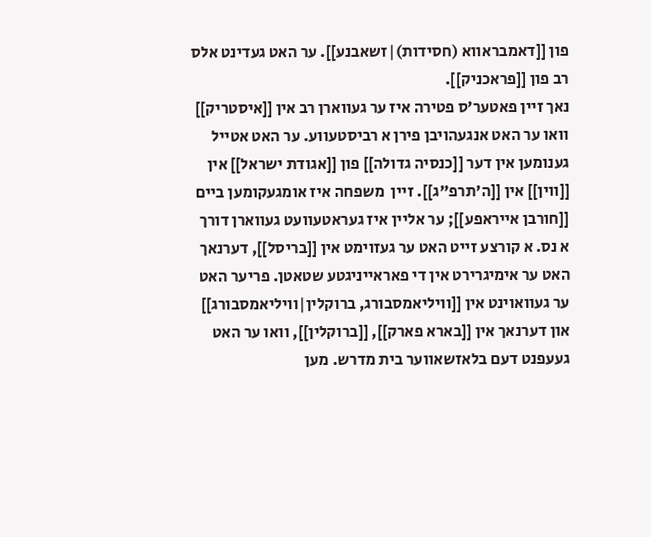פון [[דאמבראווא (חסידות)|זשאבנע]]. ער האט געדינט אלס רב פון [[פראכניק]].
נאך זיין פאטער'ס פטירה איז ער געווארן רב אין [[איסטריק]] וואו ער האט אנגעהויבן פירן א רביסטעווע. ער האט אטייל גענומען אין דער [[כנסיה גדולה]] פון [[אגודת ישראל]] אין [[ווין]] אין [[ה'תרפ"ג]]. זיין  משפחה איז אומגעקומען ביים [[חורבן אייראפע]]; ער אליין איז געראטעוועט געווארן דורך א נס. א קורצע זייט האט ער געזוימט אין [[בריסל]], דערנאך האט ער אימיגרירט אין די פאראייניגטע שטאטן. פריער האט ער געוואוינט אין [[וויליאמסבורג, ברוקלין|וויליאמסבורג]] און דערנאך אין [[בארא פארק]], [[ברוקלין]], וואו ער האט געעפנט דעם בלאזשאווער בית מדרש. מען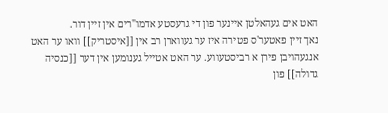האט אים געהאלטן איינער פון די גרעסטע אדמו"רים אין זיין דור.
נאך זיין פאטער'ס פטירה איז ער געווארן רב אין [[איסטריק]] וואו ער האט אנגעהויבן פירן א רביסטעווע. ער האט אטייל גענומען אין דער [[כנסיה גדולה]] פון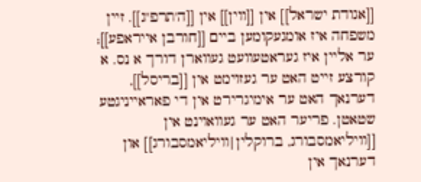[[אגודת ישראל]] אין [[ווין]] אין [[ה'תרפ"ג]]. זיין  משפחה איז אומגעקומען ביים [[חורבן אייראפע]]; ער אליין איז געראטעוועט געווארן דורך א נס. א קורצע זייט האט ער געזוימט אין [[בריסל]], דערנאך האט ער אימיגרירט אין די פאראייניגטע שטאטן. פריער האט ער געוואוינט אין [[וויליאמסבורג, ברוקלין|וויליאמסבורג]] און דערנאך אין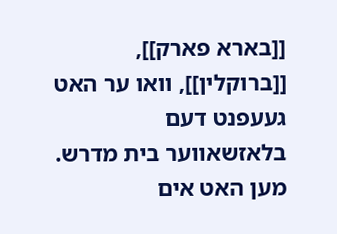[[בארא פארק]], [[ברוקלין]], וואו ער האט געעפנט דעם בלאזשאווער בית מדרש. מען האט אים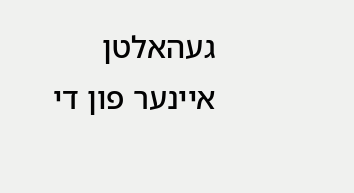געהאלטן איינער פון די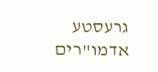גרעסטע אדמו"רים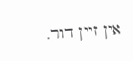אין זיין דור.